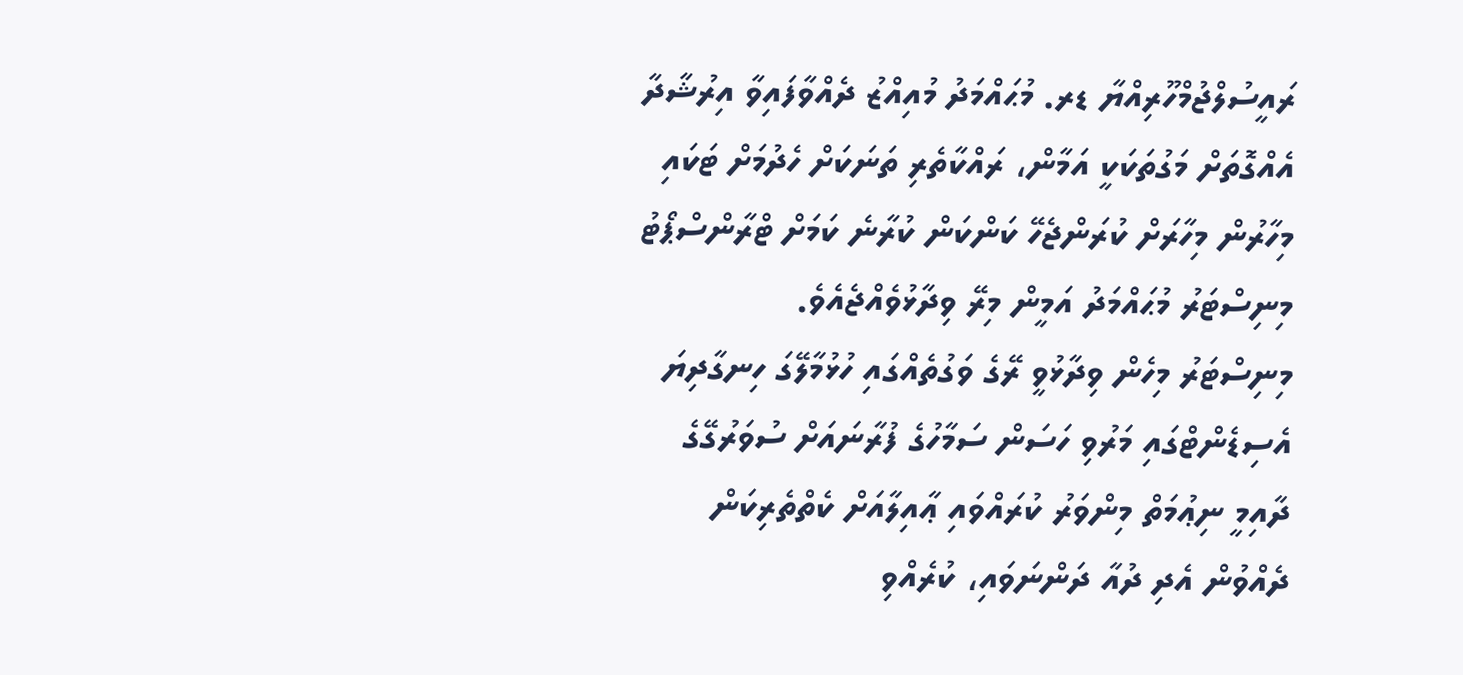ރައީސުލްޖުމްހޫރިއްޔާ ޑރ. މުޙައްމަދު މުއިއްޒު ދެއްވާފައިވާ އިރުޝާދާ އެއްގޮތަށް މަގުތަކަކީ އަމާން، ރައްކާތެރި ތަނަކަށް ހެދުމަށް ޓަކައި މިހާރުން މިހާރަށް ކުރަންޖެހޭ ކަންކަން ކުރާނެ ކަމަށް ޓްރާންސްޕޯޓު މިނިސްޓަރު މުޙައްމަދު އަމީން މިރޭ ވިދާޅުވެއްޖެއެވެ.
މިނިސްޓަރު މިހެން ވިދާޅުވީ ރޭގެ ވަގުތެއްގައި ހުޅުމާލޭގަ ހިނގާދިޔަ އެސިޑެންޓްގައި މަރުވި ހަސަން ސަމާހުގެ ފުރާނައަށް ސުވަރުގޭގެ ދާއިމީ ނިޢުމަތް މިންވަރު ކުރައްވައި ޢާއިލާއަށް ކެތްތެރިކަން ދެއްވުން އެދި ދުއާ ދަންނަވައި، ކުރެއްވި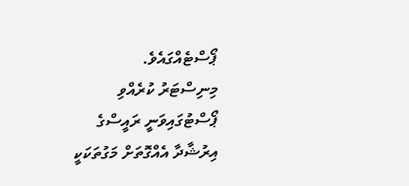ޕޯސްޓެއްގައެވެ.
މިނިސްޓަރު ކުރެއްވި ޕޯސްޓުގައިވަނީ ރައީސްގެ އިރުޝާދާ އެއްގޮތަށް މަގުތަކަކީ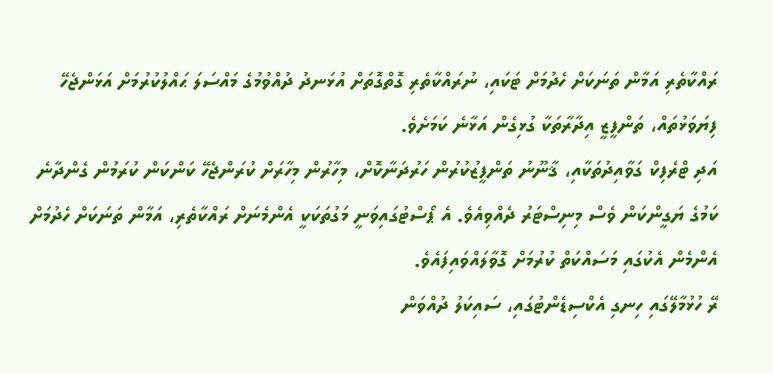ރައްކާތެރި އަމާން ތަނަކަށް ހެދުމަށް ޓަކައި، ނުރައްކާތެރި ގޮތްގޮތަށް އުޅަނދު ދުއްވުމުގެ މައްސަލަ ޙައްލުކުރުމަށް އަޅަންޖެހޭ ފިޔަވަޅުތައް، ތަންފީޒީ އިދާރާތަކާ ގުޅިގެން އަޅާނެ ކަމަށެވެ.
އަދި ޓްރެފިކް ގަވާއިދުތަކާއި، ޤާނޫނު ތަންފީޒުކުރުން ހަރުދަނާކޮށް، މިހާރުން މިހާރަށް ކުރަންޖެހޭ ކަންކަން ކުރަމުން ގެންދާނެ ކަމުގެ ޔަގީންކަން ވެސް މިނިސްޓަރު ދެއްވިއެވެ. އެ ޕޯސްޓުގައިވަނީ މަގުތަކަކީ އެންމެނަށް ރައްކާތެރި، އަމާން ތަނަކަށް ހެދުމަށް އެންމެން އެކުގައި މަސައްކަތް ކުރުމަށް ގޮވާލައްވައިފައެވެ.
ރޭ ހުޅުމާލޭގައި ހިނގި އެކްސިޑެންޓުގައި، ސައިކަލު ދުއްވަން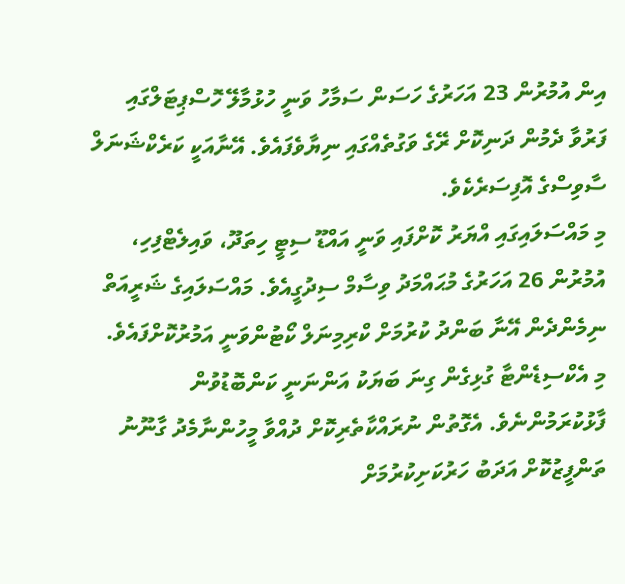އިން އުމުރުން 23 އަހަރުގެ ހަސަން ސަމާހު ވަނީ ހުޅުމާލޭ ހޮސްޕިޓަލްގައި ފަރުވާ ދެމުން ދަނިކޮށް ރޭގެ ވަގުތެއްގައި ނިޔާވެފައެވެ. އޭނާއަކީ ކަރެކްޝަނަލް ސާވިސްގެ އޮފިސަރެކެވެ.
މި މައްސަލައިގައި އްޔަރު ކޮށްފައި ވަނީ އައްޑޫ ސިޓީ ހިތަދޫ، ވައިލެޓްފިހި، އުމުރުން 26 އަހަރުގެ މުޙައްމަދު ވިސާމް ސިދުގީއެވެ. މައްސަލައިގެ ޝަރީއަތް ނިމެންދެން އޭނާ ބަންދު ކުރުމަށް ކްރިމިނަލް ކޯޓުންވަނީ އަމުރުކޮށްފައެވެ.
މި އެކްސިޑެންޓާ ގުޅިގެން ގިނަ ބަޔަކު އަންނަނީ ކަންބޮޑުވުން ފާޅުކުރަމުންނެވެ. އެގޮތުން ނުރައްކާތެރިކޮށް ދުއްވާ މީހުންނާމެދު ގާނޫނު ތަންފީޒުކޮށް އަދަބު ހަރުކަށިކުރުމަށް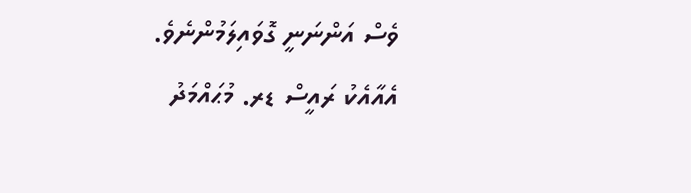ވެސް އަންނަނީ ގޮވައިލަމުންނެވެ.
އެއާއެކު ރައީސް ޑރ. މުޙައްމަދު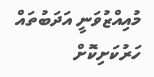މުއިއްޒުވަނީ އަދަބުތައް ހަރުކަށިކޮށް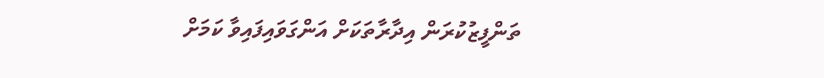ތަންފީޒުކުރަން އިދާރާތަކަށް އަންގަވައިފައިވާ ކަމަށް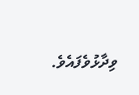ވިދާޅުވެފައެވެ.